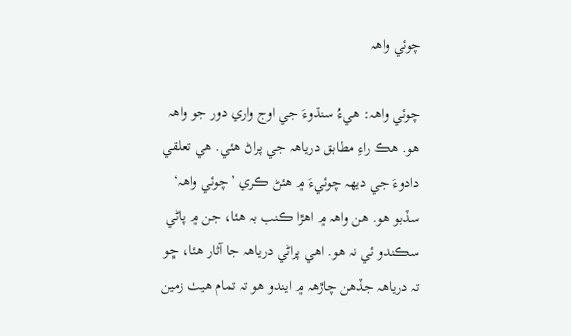چوئي واھہ

چوئي واھہ: هيءُ سنڌوءَ جي اوج واري دور جو واھہ هو. هڪ راءِ مطابق درياھہ جي پراڻ هئي. هي تعلقي دادوءَ جي ديھہ چوئيءَ ۾ هئڻ ڪري ’چوئي واھہ‘ سڏبو هو. هن واھہ ۾ اهڙا ڪنب بہ هئا، جن ۾ پاڻي سڪندو ئي نہ هو. اهي پراڻي درياھہ جا آثار هئا، ڇو تہ درياھہ جڏهن چاڙھہ ۾ ايندو هو تہ تمام هيٺ زمين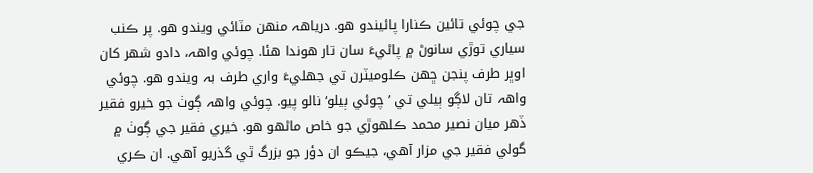جي چوئي تائين ڪنارا پائيندو هو. درياھہ منهن مٽائي ويندو هو. پر ڪنب سياري توڙي سانوڻ ۾ پاڻيءَ سان تار هوندا هئا. چوئي واھہ، دادو شھر کان اوڀر طرف پنجن ڇھن ڪلوميٽرن تي جهليءَ واري طرف بہ ويندو هو. چوئي واھہ تان لاڳو ٻيلي تي ’چوئي ٻيلو‘ نالو پيو. چوئي واھہ ڳوٺ جو خيرو فقير ڏهر ميان نصير محمد ڪلهوڙي جو خاص ماڻهو هو. خيري فقير جي ڳوٺ ۾ گولي فقير جي مزار آهي، جيڪو ان دؤر جو بزرگ ٿي گذريو آهي. ان ڪري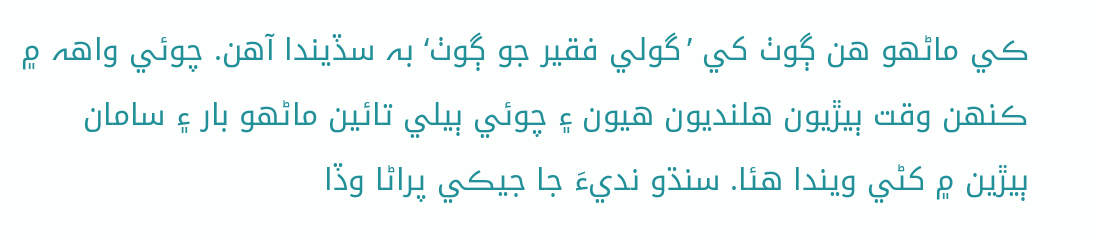ڪي ماڻهو هن ڳوٺ کي ’گولي فقير جو ڳوٺ‘ بہ سڏيندا آهن. چوئي واھہ ۾ ڪنهن وقت ٻيڙيون هلنديون هيون ۽ چوئي ٻيلي تائين ماڻهو بار ۽ سامان ٻيڙين ۾ کڻي ويندا هئا. سنڌو نديءَ جا جيڪي پراڻا وڏا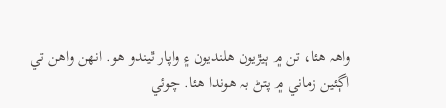واھہ هئا، تن ۾ ٻيڙيون هلنديون ۽ واپار ٿيندو هو. انهن واهن تي اڳئين زماني ۾ پتڻ بہ هوندا هئا. چوئي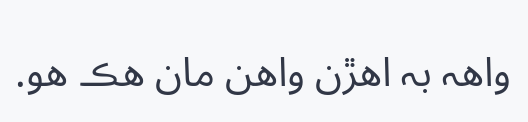واھہ بہ اهڙن واهن مان هڪ هو.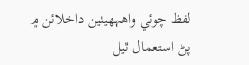لفظ چوئي واھہھيٺين داخلائن ۾ پڻ استعمال ٿيل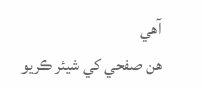آھي
هن صفحي کي شيئر ڪريو